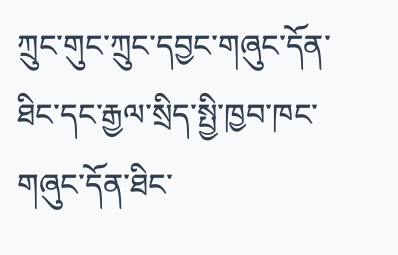ཀྲུང་གུང་ཀྲུང་དབྱང་གཞུང་དོན་ཐིང་དང་རྒྱལ་སྲིད་སྤྱི་ཁྱབ་ཁང་གཞུང་དོན་ཐིང་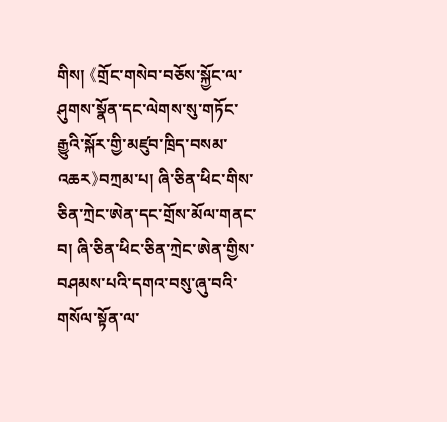གིས། 《གྲོང་གསེབ་བཅོས་སྐྱོང་ལ་ཤུགས་སྣོན་དང་ལེགས་སུ་གཏོང་རྒྱུའི་སྐོར་གྱི་མཛུབ་ཁྲིད་བསམ་འཆར》བཀྲམ་པ། ཞི་ཅིན་ཕིང་གིས་ཅིན་ཀྲེང་ཨེན་དང་གྲོས་མོལ་གནང་བ། ཞི་ཅིན་ཕིང་ཅིན་ཀྲེང་ཨེན་གྱིས་བཤམས་པའི་དགའ་བསུ་ཞུ་བའི་གསོལ་སྟོན་ལ་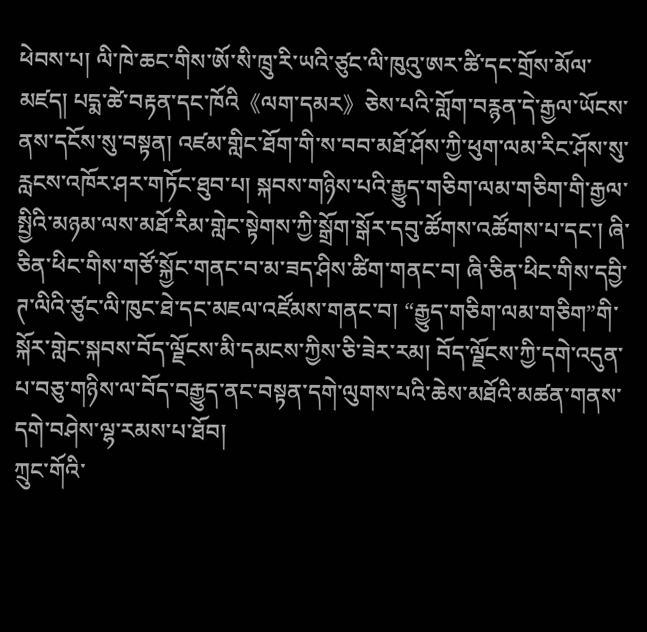ཕེབས་པ། ལི་ཁེ་ཆང་གིས་ཨོ་སི་ཁྲུ་རི་ཡའི་ཙུང་ལི་ཁུའུ་ཨར་ཚི་དང་གྲོས་མོལ་མཛད། པདྨ་ཚེ་བརྟན་དང་ཁོའི《ལག་དམར》ཅེས་པའི་གློག་བརྙན་དེ་རྒྱལ་ཡོངས་ནས་དངོས་སུ་བསྟན། འཛམ་གླིང་ཐོག་གི་ས་བབ་མཐོ་ཤོས་ཀྱི་ཕུག་ལམ་རིང་ཤོས་སུ་རླངས་འཁོར་ཤར་གཏོང་ཐུབ་པ། སྐབས་གཉིས་པའི་རྒྱུད་གཅིག་ལམ་གཅིག་གི་རྒྱལ་སྤྱིའི་མཉམ་ལས་མཐོ་རིམ་གླེང་སྟེགས་ཀྱི་སྒྲོག་སྒོར་དབུ་ཚོགས་འཚོགས་པ་དང་། ཞི་ཅིན་ཕིང་གིས་གཙོ་སྐྱོང་གནང་བ་མ་ཟད་ཤིས་ཚིག་གནང་བ། ཞི་ཅིན་ཕིང་གིས་དབྱི་ཊ་ལིའི་ཙུང་ལི་ཁུང་ཐེ་དང་མཇལ་འཛོམས་གནང་བ། “རྒྱུད་གཅིག་ལམ་གཅིག”གི་སྐོར་གླེང་སྐབས་བོད་ལྗོངས་མི་དམངས་ཀྱིས་ཅི་ཟེར་རམ། བོད་ལྗོངས་ཀྱི་དགེ་འདུན་པ་བཅུ་གཉིས་ལ་བོད་བརྒྱུད་ནང་བསྟན་དགེ་ལུགས་པའི་ཆེས་མཐོའི་མཚན་གནས་དགེ་བཤེས་ལྷ་རམས་པ་ཐོབ།
ཀྲུང་གོའི་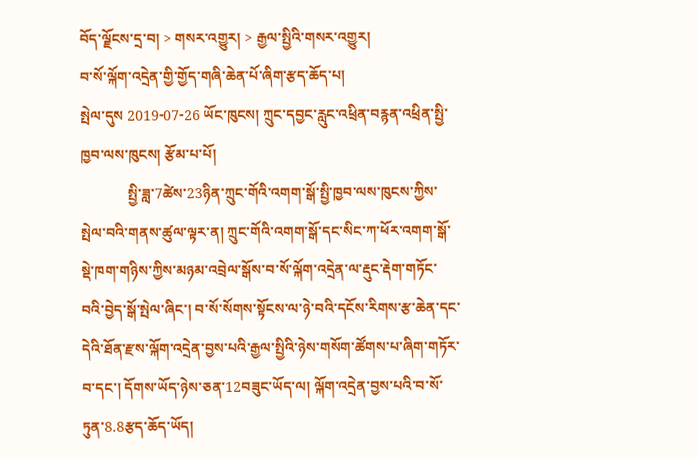བོད་ལྗོངས་དྲ་བ། > གསར་འགྱུར། > རྒྱལ་སྤྱིའི་གསར་འགྱུར།
བ་སོ་ལྐོག་འདྲེན་གྱི་གྱོད་གཞི་ཆེན་པོ་ཞིག་རྩད་ཆོད་པ།
སྤེལ་དུས 2019-07-26 ཡོང་ཁུངས། ཀྲུང་དབྱང་རླུང་འཕྲིན་བརྙན་འཕྲིན་སྤྱི་ཁྱབ་ལས་ཁུངས། རྩོམ་པ་པོ།
             སྤྱི་ཟླ་7ཚེས་23ཉིན་ཀྲུང་གོའི་འགག་སྒོ་སྤྱི་ཁྱབ་ལས་ཁུངས་ཀྱིས་སྤེལ་བའི་གནས་ཚུལ་ལྟར་ན། ཀྲུང་གོའི་འགག་སྒོ་དང་སིང་ཀ་ཕོར་འགག་སྒོ་སྡེ་ཁག་གཉིས་ཀྱིས་མཉམ་འབྲེལ་སྒོས་བ་སོ་ལྐོག་འདྲེན་ལ་རྡུང་རྡེག་གཏོང་བའི་བྱེད་སྒོ་སྤེལ་ཞིང་། བ་སོ་སོགས་སྟོངས་ལ་ཉེ་བའི་དངོས་རིགས་རྩ་ཆེན་དང་དེའི་ཐོན་རྫས་ལྐོག་འདྲེན་བྱས་པའི་རྒྱལ་སྤྱིའི་ཉེས་གསོག་ཚོགས་པ་ཞིག་གཏོར་བ་དང་། དོགས་ཡོད་ཉེས་ཅན་12བཟུང་ཡོད་ལ། ལྐོག་འདྲེན་བྱས་པའི་བ་སོ་ཏུན་8.8རྩད་ཆོད་ཡོད།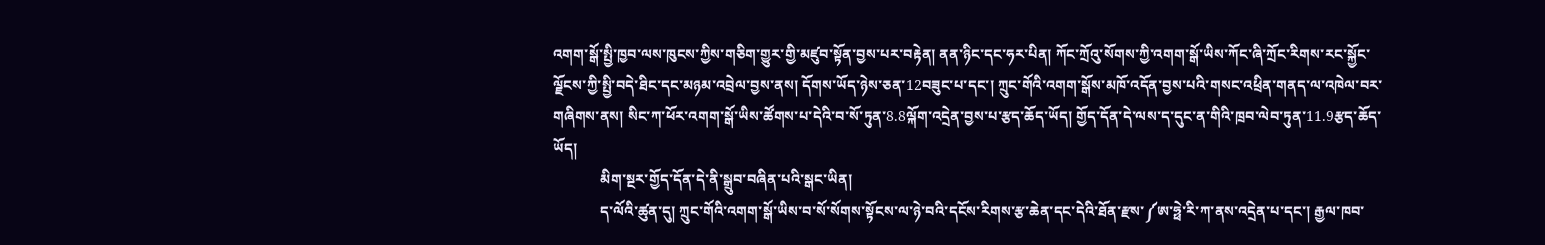འགག་སྒོ་སྤྱི་ཁྱབ་ལས་ཁུངས་ཀྱིས་གཅིག་གྱུར་གྱི་མཛུབ་སྟོན་བྱས་པར་བརྟེན། ནན་ཉིང་དང་ཧར་པིན། ཀོང་ཀྲོའུ་སོགས་ཀྱི་འགག་སྒོ་ཡིས་ཀོང་ཞི་ཀྲོང་རིགས་རང་སྐྱོང་ལྗོངས་ཀྱི་སྤྱི་བདེ་ཐིང་དང་མཉམ་འབྲེལ་བྱས་ནས། དོགས་ཡོད་ཉེས་ཅན་12བཟུང་པ་དང་། ཀྲུང་གོའི་འགག་སྒོས་མཁོ་འདོན་བྱས་པའི་གསང་འཕྲིན་གནད་ལ་འཁེལ་བར་གཞིགས་ནས། སིང་ཀ་ཕོར་འགག་སྒོ་ཡིས་ཚོགས་པ་དེའི་བ་སོ་ཏུན་8.8ལྐོག་འདྲེན་བྱས་པ་རྩད་ཆོད་ཡོད། གྱོད་དོན་དེ་ལས་ད་དུང་ན་གིའི་ཁྲབ་ལེབ་ཏུན་11.9རྩད་ཆོད་ཡོད།
             མིག་སྔར་གྱོད་དོན་དེ་ནི་སྒྲུབ་བཞིན་པའི་སྒང་ཡིན།
             ད་ལོའི་ཚུན་དུ། ཀྲུང་གོའི་འགག་སྒོ་ཡིས་བ་སོ་སོགས་སྟོངས་ལ་ཉེ་བའི་དངོས་རིགས་རྩ་ཆེན་དང་དེའི་ཐོན་རྫས་༼ཨ་ཧྥེ་རི་ཀ་ནས་འདྲེན་པ་དང་། རྒྱལ་ཁབ་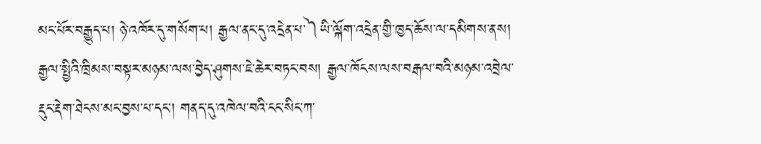མང་པོར་བརྒྱུད་པ། ཉེ་འཁོར་དུ་གསོག་པ། རྒྱལ་ནང་དུ་འདྲེན་པ་༽ཡི་ལྐོག་འདྲེན་གྱི་ཁྱད་ཆོས་ལ་དམིགས་ནས། རྒྱལ་སྤྱིའི་ཁྲིམས་བསྟར་མཉམ་ལས་བྱེད་ཤུགས་ཇེ་ཆེར་བཏང་བས། རྒྱལ་ཁོངས་ལས་བརྒལ་བའི་མཉམ་འབྲེལ་རྡུང་རྡེག་ཐེངས་མང་བྱས་པ་དང་། གནད་དུ་འཁེལ་བའི་ངང་སིང་ཀ་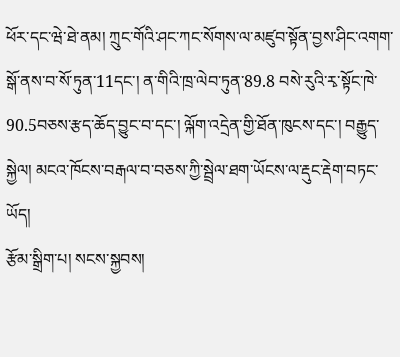ཕོར་དང་ཝེ་ཐེ་ནམ། ཀྲུང་གོའི་ཤང་ཀང་སོགས་ལ་མཛུབ་སྟོན་བྱས་ཤིང་འགག་སྒོ་ནས་བ་སོ་ཏུན་11དང་། ན་གིའི་ཁྲ་ལེབ་ཏུན་89.8 བསེ་རུའི་རྭ་སྟོང་ཁེ་90.5བཅས་རྩད་ཆོད་བྱུང་བ་དང་། ལྐོག་འདྲེན་གྱི་ཐོན་ཁུངས་དང་། བརྒྱུད་སྐྱེལ། མངའ་ཁོངས་བརྒལ་བ་བཅས་ཀྱི་སྦྲེལ་ཐག་ཡོངས་ལ་རྡུང་རྡེག་བཏང་ཡོད།
རྩོམ་སྒྲིག་པ། སངས་སྐྱབས།